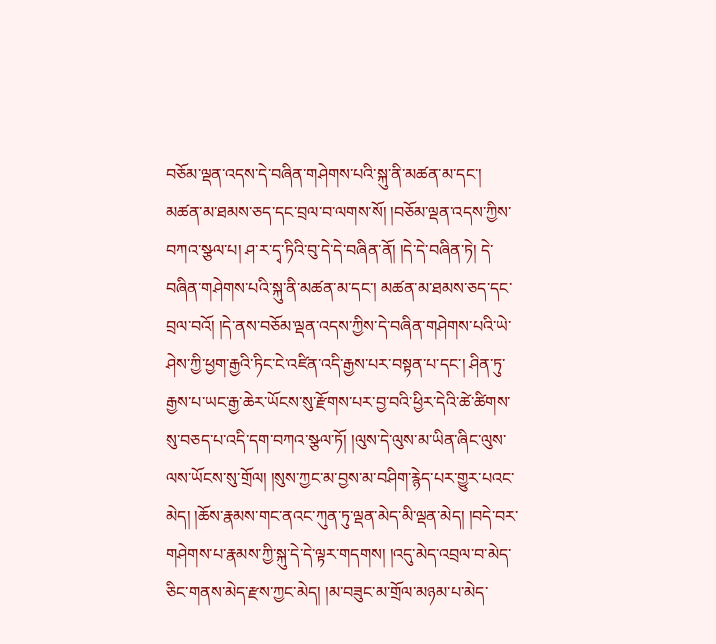བཅོམ་ལྡན་འདས་དེ་བཞིན་གཤེགས་པའི་སྐུ་ནི་མཚན་མ་དང་། མཚན་མ་ཐམས་ཅད་དང་བྲལ་བ་ལགས་སོ། །བཅོམ་ལྡན་འདས་ཀྱིས་བཀའ་སྩལ་པ། ཤ་ར་དྭ་ཏིའི་བུ་དེ་དེ་བཞིན་ནོ། །དེ་དེ་བཞིན་ཏེ། དེ་བཞིན་གཤེགས་པའི་སྐུ་ནི་མཚན་མ་དང་། མཚན་མ་ཐམས་ཅད་དང་བྲལ་བའོ། །དེ་ནས་བཅོམ་ལྡན་འདས་ཀྱིས་དེ་བཞིན་གཤེགས་པའི་ཡེ་ཤེས་ཀྱི་ཕྱག་རྒྱའི་ཏིང་ངེ་འཛིན་འདི་རྒྱས་པར་བསྟན་པ་དང་། ཤིན་ཏུ་རྒྱས་པ་ཡང་རྒྱ་ཆེར་ཡོངས་སུ་རྫོགས་པར་བྱ་བའི་ཕྱིར་དེའི་ཚེ་ཚིགས་སུ་བཅད་པ་འདི་དག་བཀའ་སྩལ་ཏོ། །ལུས་དེ་ལུས་མ་ཡིན་ཞིང་ལུས་ལས་ཡོངས་སུ་གྲོལ། །སུས་ཀྱང་མ་བྱས་མ་བཤིག་རྙེད་པར་གྱུར་པའང་མེད། །ཆོས་རྣམས་གང་ནའང་ཀུན་ཏུ་ལྡན་མེད་མི་ལྡན་མེད། །བདེ་བར་གཤེགས་པ་རྣམས་ཀྱི་སྐུ་དེ་དེ་ལྟར་གདགས། །འདུ་མེད་འབྲལ་བ་མེད་ཅིང་གནས་མེད་རྫས་ཀྱང་མེད། །མ་བཟུང་མ་གྲོལ་མཉམ་པ་མེད་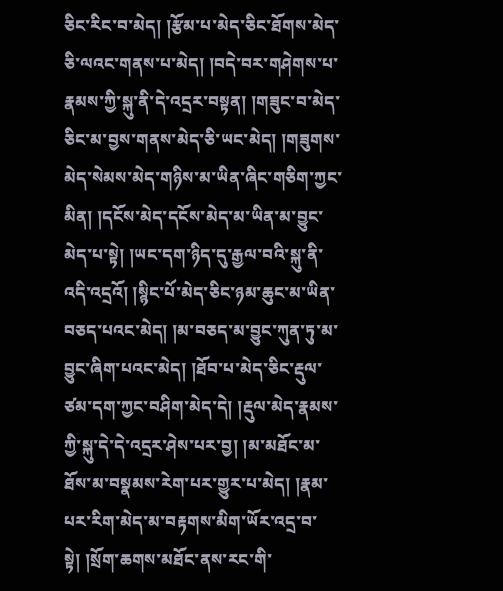ཅིང་རིང་བ་མེད། །རྩོམ་པ་མེད་ཅིང་ཐོགས་མེད་ཅི་ལའང་གནས་པ་མེད། །བདེ་བར་གཤེགས་པ་རྣམས་ཀྱི་སྐུ་ནི་དེ་འདྲར་བསྟན། །གཟུང་བ་མེད་ཅིང་མ་བྱས་གནས་མེད་ཅི་ཡང་མེད། །གཟུགས་མེད་སེམས་མེད་གཉིས་མ་ཡིན་ཞིང་གཅིག་ཀྱང་མིན། །དངོས་མེད་དངོས་མེད་མ་ཡིན་མ་བྱུང་མེད་པ་སྟེ། །ཡང་དག་ཉིད་དུ་རྒྱལ་བའི་སྐུ་ནི་འདི་འདྲའོ། །སྙིང་པོ་མེད་ཅིང་ཉམ་ཆུང་མ་ཡིན་བཅད་པའང་མེད། །མ་བཅད་མ་བྱུང་ཀུན་ཏུ་མ་བྱུང་ཞིག་པའང་མེད། །ཐོབ་པ་མེད་ཅིང་རྡུལ་ཙམ་དག་ཀྱང་བཤིག་མེད་དེ། །རྡུལ་མེད་རྣམས་ཀྱི་སྐུ་དེ་དེ་འདྲར་ཤེས་པར་བྱ། །མ་མཐོང་མ་ཐོས་མ་བསྣམས་རེག་པར་གྱུར་པ་མེད། །རྣམ་པར་རིག་མེད་མ་བརྟགས་མིག་ཡོར་འདྲ་བ་སྟེ། །སྲོག་ཆགས་མཐོང་ནས་རང་གི་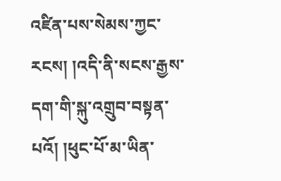འཛིན་པས་སེམས་ཀྱང་རངས། །འདི་ནི་སངས་རྒྱས་དག་གི་སྐུ་འགྲུབ་བསྟན་པའོ། །ཕུང་པོ་མ་ཡིན་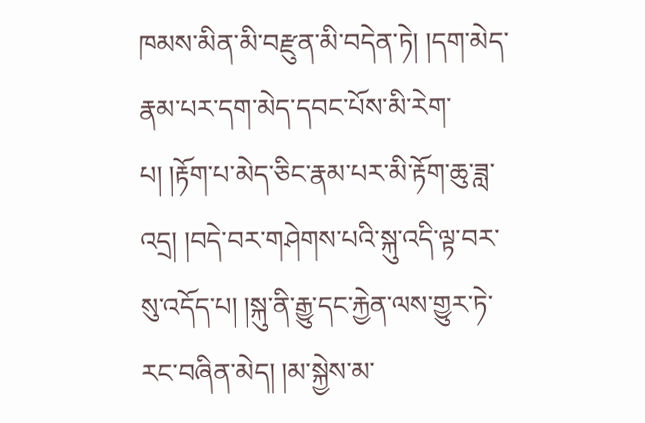ཁམས་མིན་མི་བརྫུན་མི་བདེན་ཏེ། །དག་མེད་རྣམ་པར་དག་མེད་དབང་པོས་མི་རེག་པ། །རྟོག་པ་མེད་ཅིང་རྣམ་པར་མི་རྟོག་ཆུ་ཟླ་འདྲ། །བདེ་བར་གཤེགས་པའི་སྐུ་འདི་ལྟ་བར་སུ་འདོད་པ། །སྐུ་ནི་རྒྱུ་དང་རྐྱེན་ལས་གྱུར་ཏེ་རང་བཞིན་མེད། །མ་སྐྱེས་མ་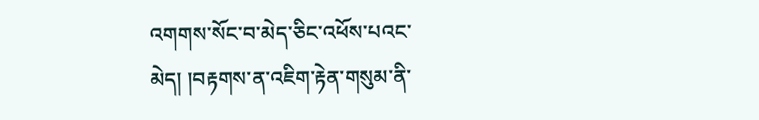འགགས་སོང་བ་མེད་ཅིང་འཕོས་པའང་མེད། །བརྟགས་ན་འཇིག་རྟེན་གསུམ་ནི་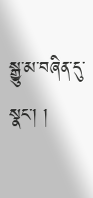སྒྱུ་མ་བཞིན་དུ་སྣང་། །